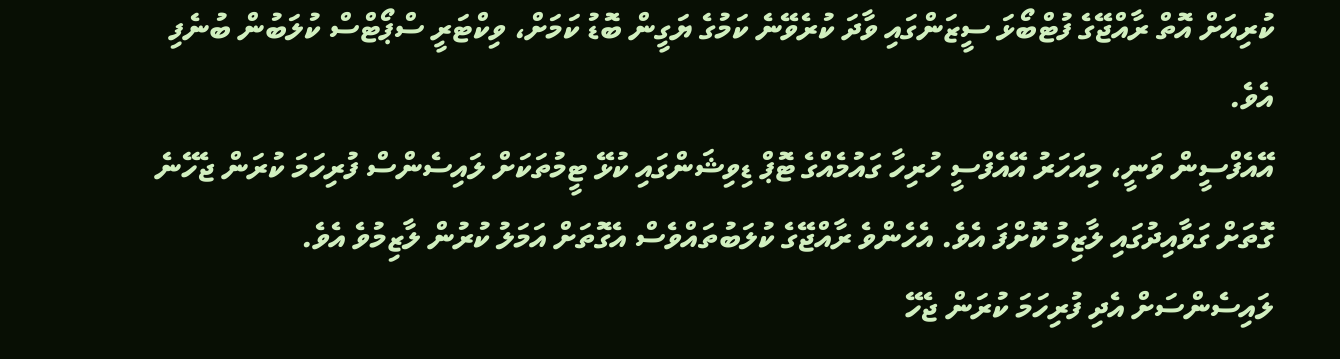ކުރިއަށް އޮތް ރާއްޖޭގެ ފުޓްބޯޅަ ސީޒަންގައި ވާދަ ކުރެވޭނެ ކަމުގެ ޔަގީން ބޮޑު ކަމަށް، ވިކްޓަރީ ސްޕޯޓްސް ކުލަބުން ބުނެފި އެވެ.
އޭއެފްސީން ވަނީ، މިއަހަރު އޭއެފްސީ ހުރިހާ ގައުމެއްގެ ޓޮޕް ޑިވިޝަންގައި ކުޅޭ ޓީމުތަކަށް ލައިސެންސް ފުރިހަމަ ކުރަން ޖެހޭނެ ގޮތަށް ގަވާއިދުގައި ލާޒިމު ކޮށްފަ އެވެ. އެހެންވެ ރާއްޖޭގެ ކުލަބުތައްވެސް އެގޮތަށް އަމަލު ކުރުން ލާޒިމުވެ އެވެ.
ލައިސެންސަށް އެދި ފުރިހަމަ ކުރަން ޖެހޭ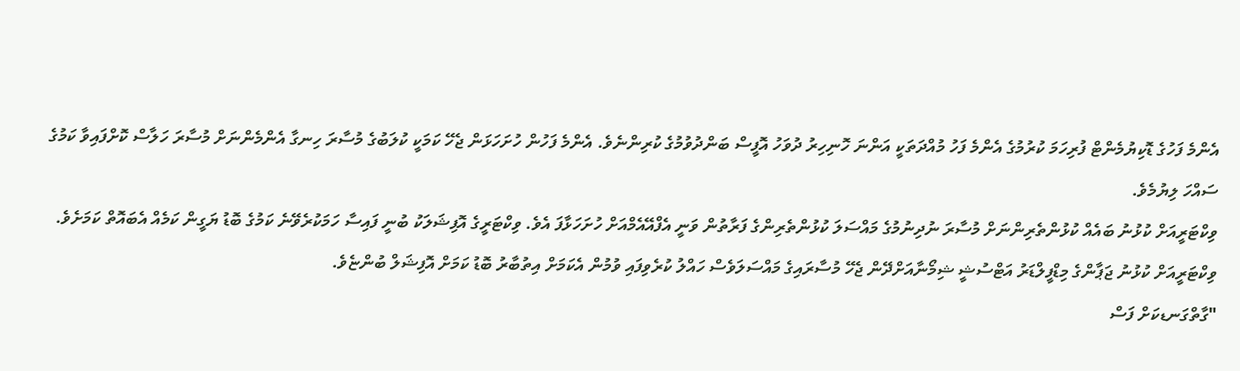އެންމެ ފަހުގެ ޑޮކިޔުމެންޓް ފުރިހަމަ ކުރުމުގެ އެންމެ ފަހު މުއްދަތަކީ އަންނަ ހޮނިހިރު ދުވަހު އޮފީސް ބަންދުވުމުގެ ކުރިންނެވެ. އެންމެ ފަހުން ހުށަހަޅަން ޖެހޭ ކަމަކީ ކުލަބުގެ މުސާރަ ހިނގާ އެންމެންނަށް މުސާރަ ހަލާސް ކޮށްފައިވާ ކަމުގެ ސައްހަ ލިޔުމެވެ.
ވިކްޓަރީއަށް ކުޅުނު ބައެއް ކުޅުންތެރިންނަށް މުސާރަ ނުދިނުމުގެ މައްސަލަ ކުޅުންތެރިންގެ ފަރާތުން ވަނީ އެފްއޭއެމްއަށް ހުށަހަޅާފަ އެވެ. ވިކްޓަރީގެ އޮފިޝަލަކު ބުނީ ފައިސާ ހަމަކުރެވޭނެ ކަމުގެ ބޮޑު ޔަގީން ކަމެއް އެބައޮތް ކަމަށެވެ.
ވިކްޓަރީއަށް ކުޅުނު ޖަޕާންގެ މިޑްފީލްޑަރު އަޓްސުޝީ ޝިމޯނާއަށްދޭން ޖެހޭ މުސާރައިގެ މައްސަލަވެސް ހައްލު ކުރެވިފައި ވުމުން އެކަމަށް އިތުބާރު ބޮޑު ކަމަށް އޮފިޝަލް ބުންޏެވެ.
"ގާތްގަނޑކަށް ފަސް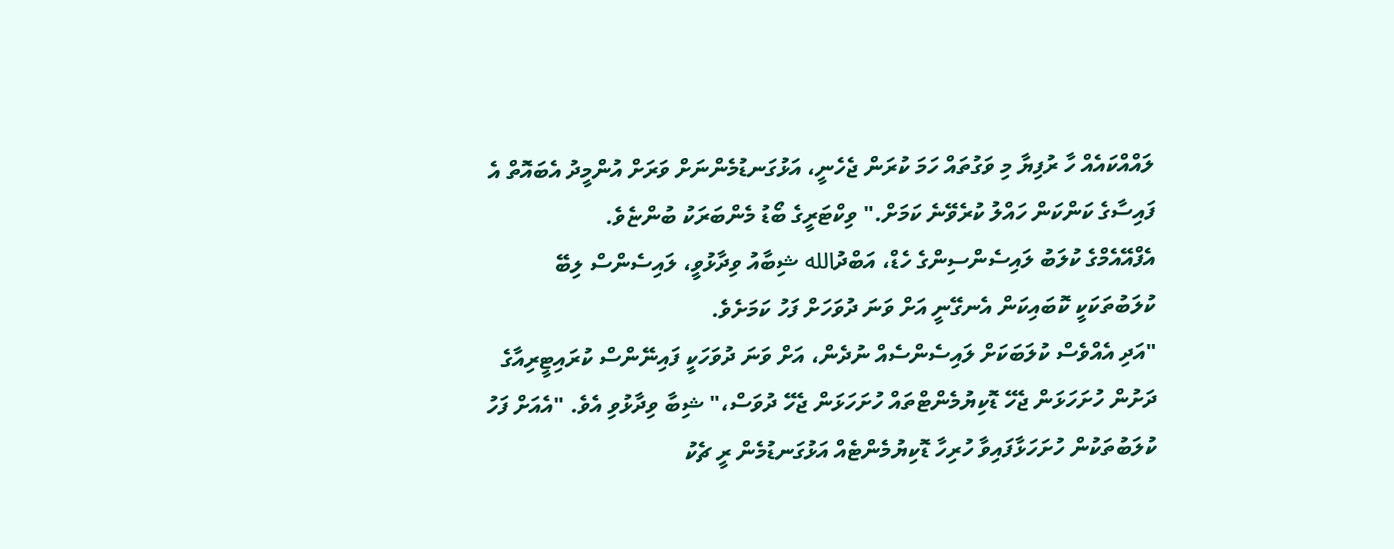ލައްއްކައެއް ހާ ރުފިޔާ މި ވަގުތައް ހަމަ ކުރަން ޖެހެނީ، އަޅުގަނޑުމެންނަށް ވަރަށް އުންމީދު އެބައޮތް އެ ފައިސާގެ ކަންކަން ހައްލު ކުރެވޭނެ ކަމަށް." ވިކްޓަރީގެ ބޯޑު މެންބަރަކު ބުންޏެވެ.
އެފްއޭއެމްގެ ކުލަބު ލައިސެންސިންގެ ހެޑް، އަބްދުالله ޝިބާއު ވިދާޅުވީ، ލައިސެންސް ލިބޭ ކުލަބުތަކަކީ ކޮބައިކަން އެނގޭނީ އަށް ވަނަ ދުވަހަށް ފަހު ކަމަށެވެ.
"އަދި އެއްވެސް ކުލަބަކަށް ލައިސެންސެއް ނުދެން، އަށް ވަނަ ދުވަހަކީ ފައިނޭންސް ކުރައިޓީރިއާގެ ދަށުން ހުށަހަޅަން ޖެހޭ ޑޮކިޔުމެންޓްތައް ހުށަހަޅަން ޖެހޭ ދުވަސް،" ޝިބާ ވިދާޅުވި އެވެ. "އެއަށް ފަހު ކުލަބުތަކުން ހުށަހަޅާފައިވާ ހުރިހާ ޑޮކިޔުމެންޓެއް އަޅުގަނޑުމެން ރީ ޗެކު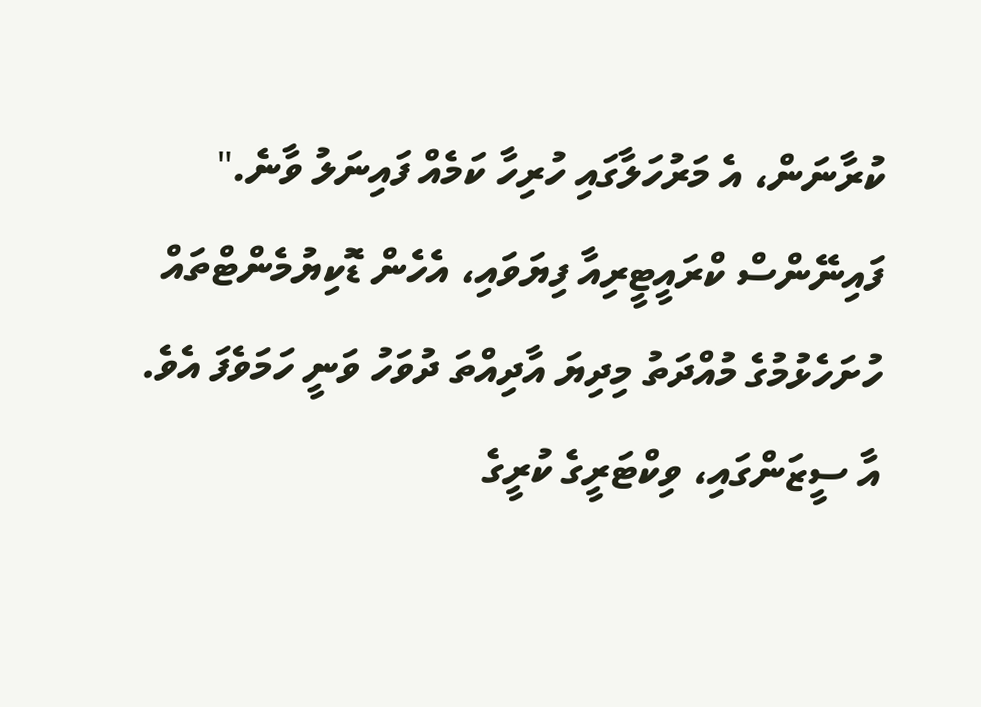ކުރާނަން، އެ މަރުހަލާގައި ހުރިހާ ކަމެއް ފައިނަލު ވާނެ."
ފައިނޭންސް ކްރައީޓީރިއާ ފިޔަވައި، އެހެން ޑޮކިޔުމެންޓްތައް ހުށަހެޅުމުގެ މުއްދަތު މިދިޔަ އާދިއްތަ ދުވަހު ވަނީ ހަމަވެފަ އެވެ.
އާ ސީޒަންގައި، ވިކްޓަރީގެ ކުރީގެ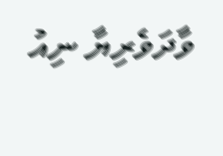ވާދަވެރިޔާ ނިއު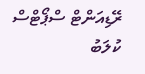ރޭޑިއަންޓް ސްޕޯޓްސް ކުލަބު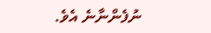ނުފެންނާނެ އެވެ.